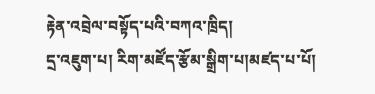རྟེན་འབྲེལ་བསྟོད་པའི་བཀའ་ཁྲིད།
དྲ་འཇུག་པ། རིག་མཛོད་རྩོམ་སྒྲིག་པ།མཛད་པ་པོ།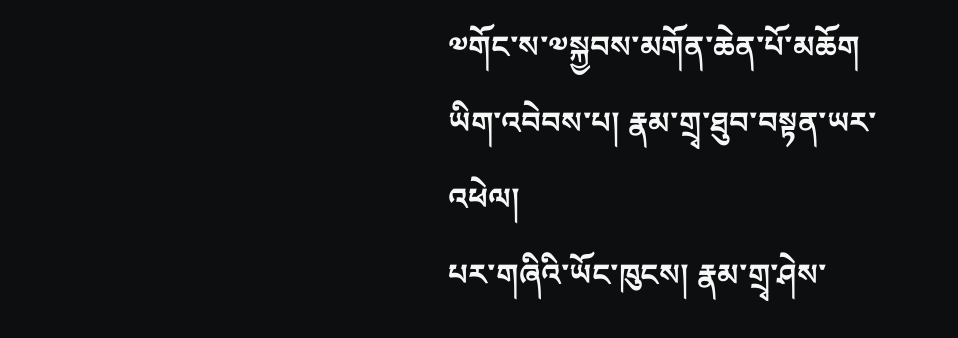༧གོང་ས་༧སྐྱབས་མགོན་ཆེན་པོ་མཆོག
ཡིག་འབེབས་པ། རྣམ་གྲྭ་ཐུབ་བསྟན་ཡར་འཕེལ།
པར་གཞིའི་ཡོང་ཁུངས། རྣམ་གྲྭ་ཤེས་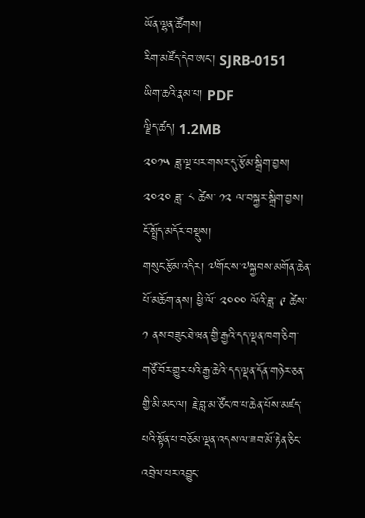ཡོན་ལྷན་ཚོགས།
རིག་མཛོད་དེབ་ཨང་། SJRB-0151
ཡིག་ཆའི་རྣམ་པ། PDF
ལྗིད་ཚད། 1.2MB
༢༠༡༥ ཟླ་ལྔ་པར་གསར་དུ་རྩོམ་སྒྲིག་བྱས།
༢༠༢༠ ཟླ་ ༨ ཚེས་ ༡༢ ལ་བསྐྱར་སྒྲིག་བྱས།
ངོ་སྤྲོད་མདོར་བསྡུས།
གསུང་རྩོམ་འདིར། ༧གོང་ས་༧སྐྱབས་མགོན་ཆེན་པོ་མཆོག་ནས། ཕྱི་ལོ་ ༢༠༠༠ ལོའི་ཟླ་ ༩ ཚེས་ ༡ ནས་བཟུང་ཐེ་ཝན་གྱི་རྒྱའི་དད་ལྡན་ཁག་ཅིག་གཙོ་བོར་གྱུར་པའི་རྒྱ་ཆེའི་དད་ལྡན་དོན་གཉེར་ཅན་གྱི་མི་མང་ལ། རྗེ་བླ་མ་ཙོང་ཁ་པ་ཆེན་པོས་མཛད་པའི་སྟོན་པ་བཅོམ་ལྡན་འདས་ལ་ཟབ་མོ་རྟེན་ཅིང་འབྲེལ་པར་འབྱུང་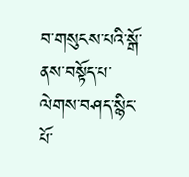བ་གསུངས་པའི་སྒོ་ནས་བསྟོད་པ་ལེགས་བཤད་སྙིང་པོ་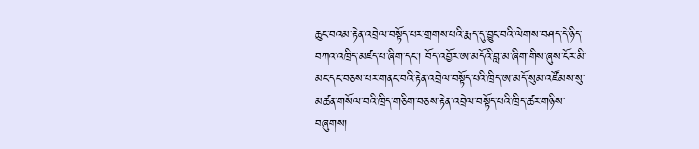ཆུང་བའམ་རྟེན་འབྲེལ་བསྟོད་པར་གྲགས་པའི་རྨད་དུ་བྱུང་བའི་ལེགས་བཤད་དེ་ཉིད་བཀའ་འཁྲིད་མཛད་པ་ཞིག་དང་། བོད་འབྱོར་ཨ་མདོའི་བླ་མ་ཞིག་གིས་ཞུས་ངོར་མི་མང་དང་བཅས་པར་གནང་བའི་རྟེན་འབྲེལ་བསྟོད་པའི་ཁྲིད་ཨ་མདོ་སུམ་འཛོམས་སུ་མཚན་གསོལ་བའི་ཁྲིད་གཅིག་བཅས་རྟེན་འབྲེལ་བསྟོད་པའི་ཁྲིད་ཚར་གཉིས་བཞུགས།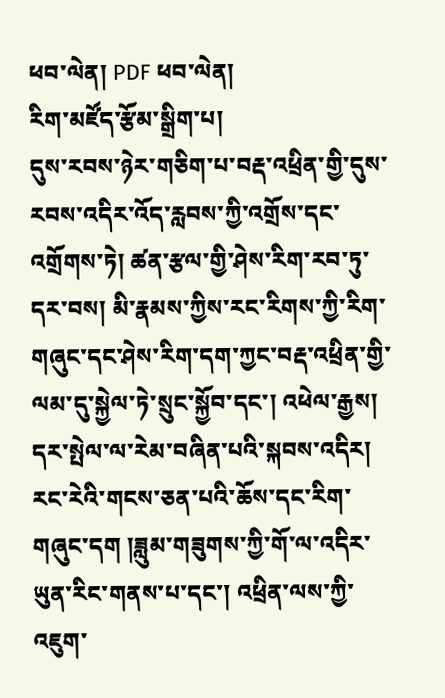ཕབ་ལེན། PDF ཕབ་ལེན།
རིག་མཛོད་རྩོམ་སྒྲིག་པ།
དུས་རབས་ཉེར་གཅིག་པ་བརྡ་འཕྲིན་གྱི་དུས་རབས་འདིར་འོད་རླབས་ཀྱི་འགྲོས་དང་འགྲོགས་ཏེ། ཚན་རྩལ་གྱི་ཤེས་རིག་རབ་ཏུ་དར་བས། མི་རྣམས་ཀྱིས་རང་རིགས་ཀྱི་རིག་གཞུང་དང་ཤེས་རིག་དག་ཀྱང་བརྡ་འཕྲིན་གྱི་ལམ་དུ་སྐྱེལ་ཏེ་སྲུང་སྐྱོབ་དང་། འཕེལ་རྒྱས། དར་སྤེལ་ལ་རེམ་བཞིན་པའི་སྐབས་འདིར། རང་རེའི་གངས་ཅན་པའི་ཆོས་དང་རིག་གཞུང་དག །ཟླུམ་གཟུགས་ཀྱི་གོ་ལ་འདིར་ཡུན་རིང་གནས་པ་དང་། འཕྲིན་ལས་ཀྱི་འཇུག་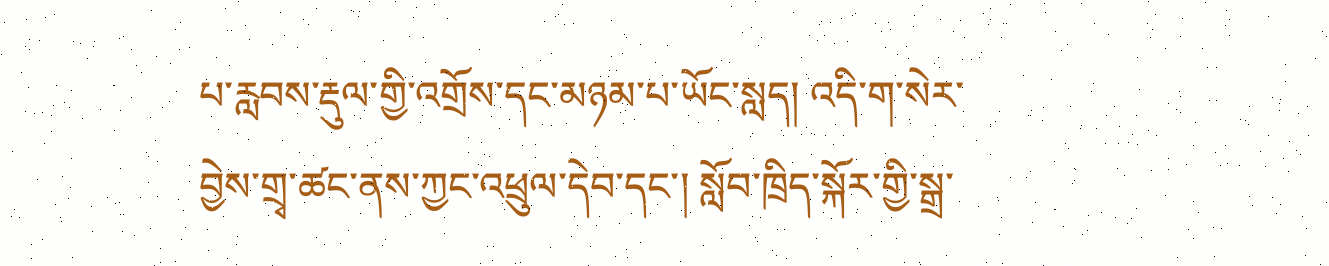པ་རླབས་རྡུལ་གྱི་འགྲོས་དང་མཉམ་པ་ཡོང་སླད། འདི་ག་སེར་བྱེས་གྲྭ་ཚང་ནས་ཀྱང་འཕྲུལ་དེབ་དང་། སློབ་ཁྲིད་སྐོར་གྱི་སྒྲ་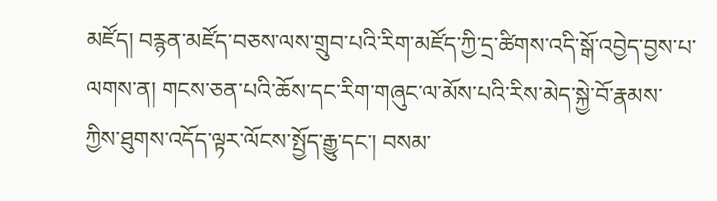མཛོད། བརྙན་མཛོད་བཅས་ལས་གྲུབ་པའི་རིག་མཛོད་ཀྱི་དྲ་ཚིགས་འདི་སྒོ་འབྱེད་བྱས་པ་ལགས་ན། གངས་ཅན་པའི་ཆོས་དང་རིག་གཞུང་ལ་མོས་པའི་རིས་མེད་སྐྱེ་བོ་རྣམས་ཀྱིས་ཐུགས་འདོད་ལྟར་ལོངས་སྤྱོད་རྒྱུ་དང་། བསམ་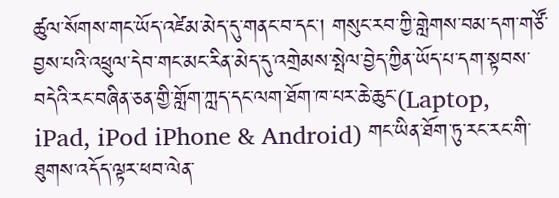ཚུལ་སོགས་གང་ཡོད་འཛེམ་མེད་དུ་གནང་བ་དང་། གསུང་རབ་ཀྱི་གླེགས་བམ་དག་གཙོ་བྱས་པའི་འཕྲུལ་དེབ་གང་མང་རིན་མེད་དུ་འགྲེམས་སྤེལ་བྱེད་ཀྱིན་ཡོད་པ་དག་སྟབས་བདེའི་རང་བཞིན་ཅན་གྱི་གློག་ཀླད་དང་ལག་ཐོག་ཁ་པར་ཆེ་ཆུང་(Laptop, iPad, iPod iPhone & Android) གང་ཡིན་ཐོག་ཏུ་རང་རང་གི་ཐུགས་འདོད་ལྟར་ཕབ་ལེན་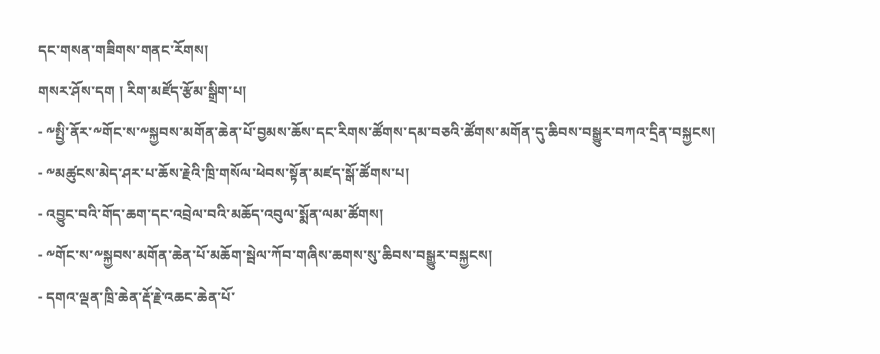དང་གསན་གཟིགས་གནང་རོགས།
གསར་ཤོས་དག ། རིག་མཛོད་རྩོམ་སྒྲིག་པ།
- ༸སྤྱི་ནོར་༸གོང་ས་༸སྐྱབས་མགོན་ཆེན་པོ་བྱམས་ཆོས་དང་རིགས་ཚོགས་དམ་བཅའི་ཚོགས་མགོན་དུ་ཆིབས་བསྒྱུར་བཀའ་དྲིན་བསྐྱངས།
- ༸མཚུངས་མེད་ཤར་པ་ཆོས་རྗེའི་ཁྲི་གསོལ་ཕེབས་སྟོན་མཛད་སྒོ་ཚོགས་པ།
- འབྱུང་བའི་གོད་ཆག་དང་འབྲེལ་བའི་མཆོད་འབུལ་སྨོན་ལམ་ཚོགས།
- ༸གོང་ས་༸སྐྱབས་མགོན་ཆེན་པོ་མཆོག་སྦེལ་ཀོབ་གཞིས་ཆགས་སུ་ཆིབས་བསྒྱུར་བསྐྱངས།
- དགའ་ལྡན་ཁྲི་ཆེན་རྡོ་རྗེ་འཆང་ཆེན་པོ་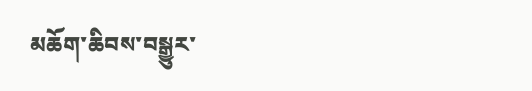མཆོག་ཆིབས་བསྒྱུར་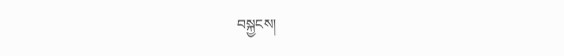བསྐྱངས།